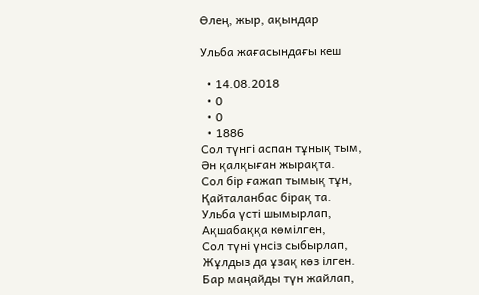Өлең, жыр, ақындар

Ульба жағасындағы кеш

  • 14.08.2018
  • 0
  • 0
  • 1886
Сол түнгі аспан тұнық тым,
Ән қалқыған жырақта.
Сол бір ғажап тымық тұн,
Қайталанбас бірақ та.
Ульба үсті шымырлап,
Ақшабаққа көмілген,
Сол түні үнсіз сыбырлап,
Жұлдыз да ұзақ көз ілген.
Бар маңайды түн жайлап,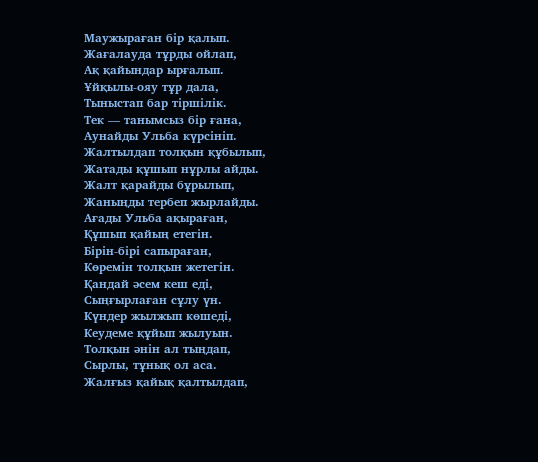Маужыраған бір қалып.
Жағалауда тұрды ойлап,
Ақ қайындар ырғалып.
Ұйқылы-ояу тұр дала,
Тыныстап бар тіршілік.
Тек — танымсыз бір ғана,
Аунайды Ульба күрсініп.
Жалтылдап толқын құбылып,
Жатады құшып нұрлы айды.
Жалт қарайды бұрылып,
Жаныңды тербеп жырлайды.
Ағады Ульба ақыраған,
Құшып қайың етегін.
Бірін-бірі сапыраған,
Көремін толқын жетегін.
Қандай әсем кеш еді,
Сыңғырлаған сұлу үн.
Күндер жылжып көшеді,
Кеудеме құйып жылуын.
Толқын әнін ал тыңдап,
Сырлы, тұнық ол аса.
Жалғыз қайық қалтылдап,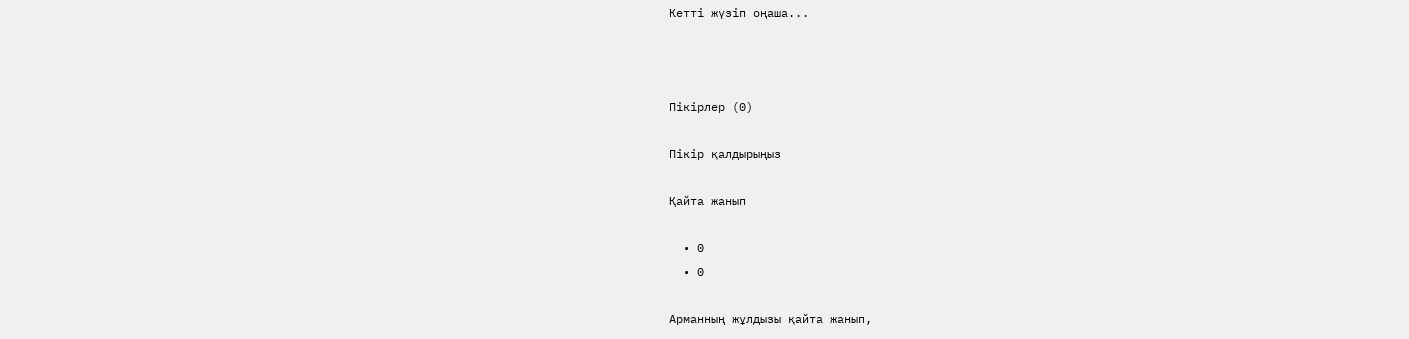Кетті жүзіп оңаша...



Пікірлер (0)

Пікір қалдырыңыз

Қайта жанып

  • 0
  • 0

Арманның жұлдызы қайта жанып,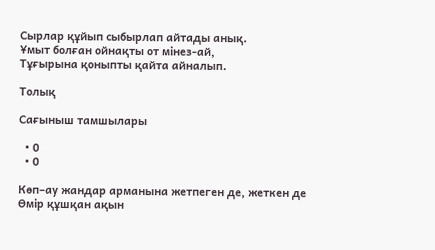Сырлар құйып сыбырлап айтады анық.
Ұмыт болған ойнақты от мінез-ай,
Тұғырына қоныпты қайта айналып.

Толық

Сағыныш тамшылары

  • 0
  • 0

Көп–ау жандар арманына жетпеген де, жеткен де
Өмір құшқан ақын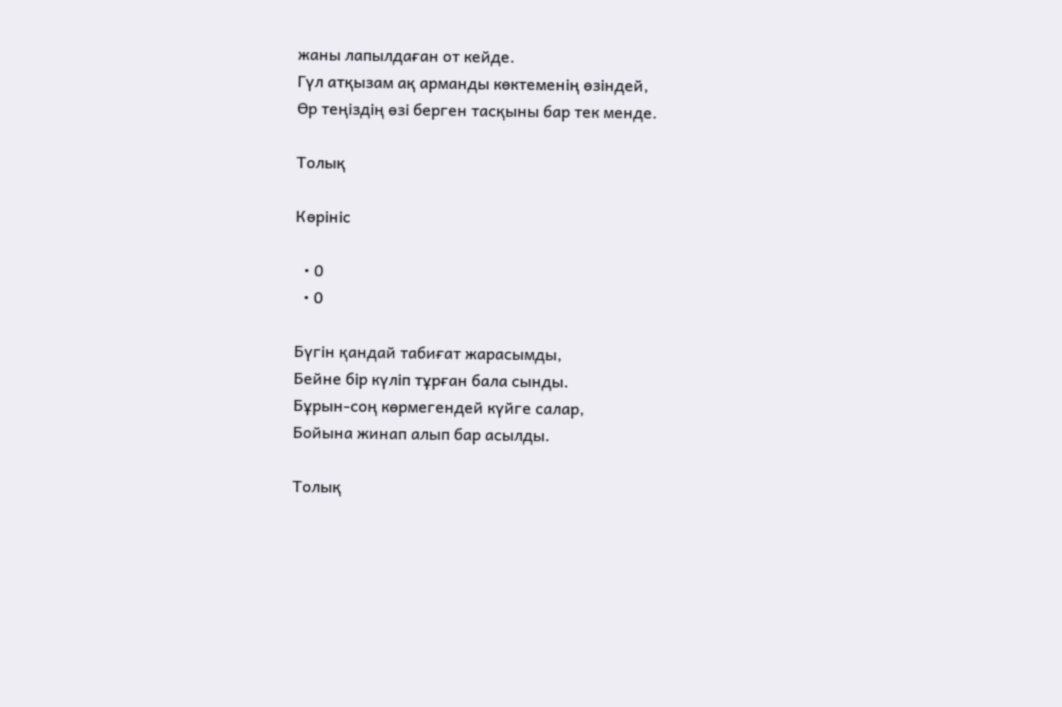жаны лапылдаған от кейде.
Гүл атқызам ақ арманды көктеменің өзіндей,
Өр теңіздің өзі берген тасқыны бар тек менде.

Толық

Көрініс

  • 0
  • 0

Бүгін қандай табиғат жарасымды,
Бейне бір күліп тұрған бала сынды.
Бұрын-соң көрмегендей күйге салар,
Бойына жинап алып бар асылды.

Толық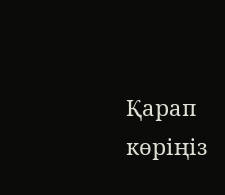Қарап көріңіз